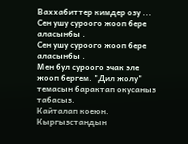Ваххабиттер кимдер озу ...
Сен ушу суроого жооп бере аласынбы .
Сен ушу суроого жооп бере аласынбы .
Мен бул суроого эчак эле жооп бергем. "Дил жолу" темасын барактап окусаныз табасыз.
Кайталап коеюн.
Кыргызстандын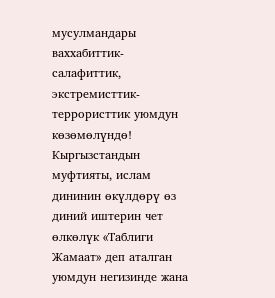мусулмандары
ваххабиттик- салафиттик, экстремисттик-
террористтик уюмдун көзөмөлүндө!
Кыргызстандын муфтияты, ислам дининин өкүлдөрү өз
диний иштерин чет өлкөлүк «Таблиги Жамаат» деп аталган
уюмдун негизинде жана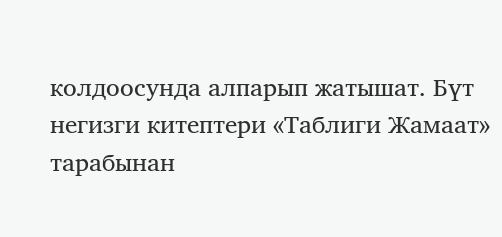колдоосунда алпарып жатышат. Бүт
негизги китептери «Таблиги Жамаат» тарабынан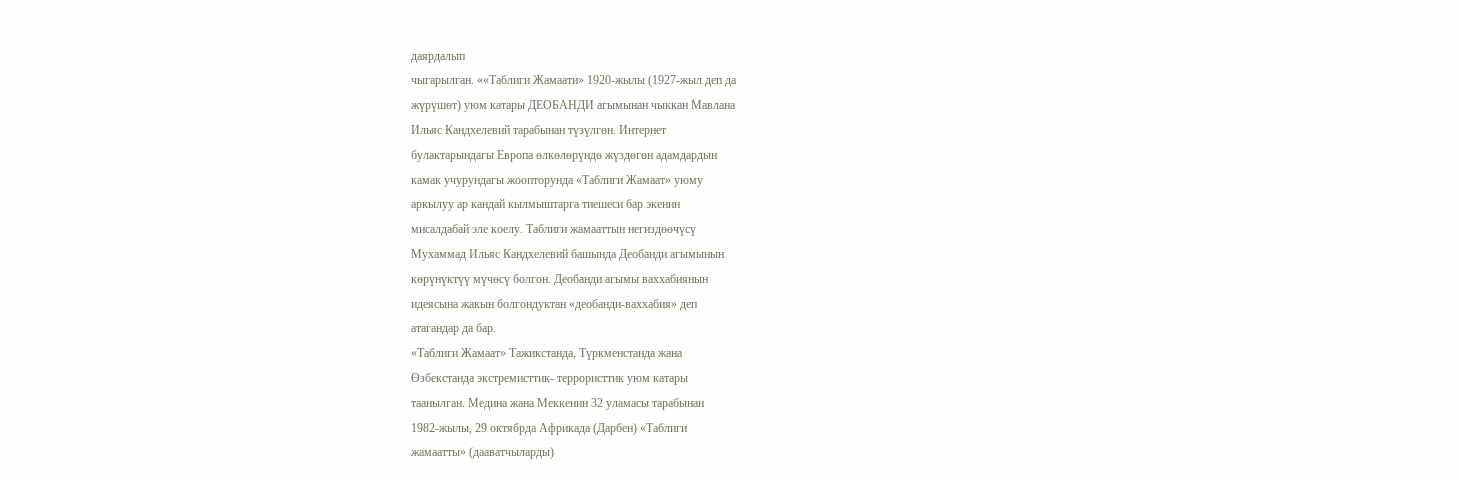даярдалып
чыгарылган. ««Таблиги Жамаати» 1920-жылы (1927-жыл деп да
жүрүшөт) уюм катары ДЕОБАНДИ агымынан чыккан Мавлана
Ильяс Кандхелевий тарабынан түзүлгөн. Интернет
булактарындагы Европа өлкөлөрүндө жүздөгөн адамдардын
камак учурундагы жоопторунда «Таблиги Жамаат» уюму
аркылуу ар кандай кылмыштарга тиешеси бар экенин
мисалдабай эле коелу. Таблиги жамааттын негиздөөчүсү
Мухаммад Ильяс Кандхелевий башында Деобанди агымынын
көрүнүктүү мүчөсү болгон. Деобанди агымы ваххабиянын
идеясына жакын болгондуктан «деобанди-ваххабия» деп
атагандар да бар.
«Таблиги Жамаат» Тажикстанда, Түркменстанда жана
Өзбекстанда экстремисттик- террористтик уюм катары
таанылган. Медина жана Меккенин 32 уламасы тарабынан
1982-жылы, 29 октябрда Африкада (Дарбен) «Таблиги
жамаатты» (дааватчыларды)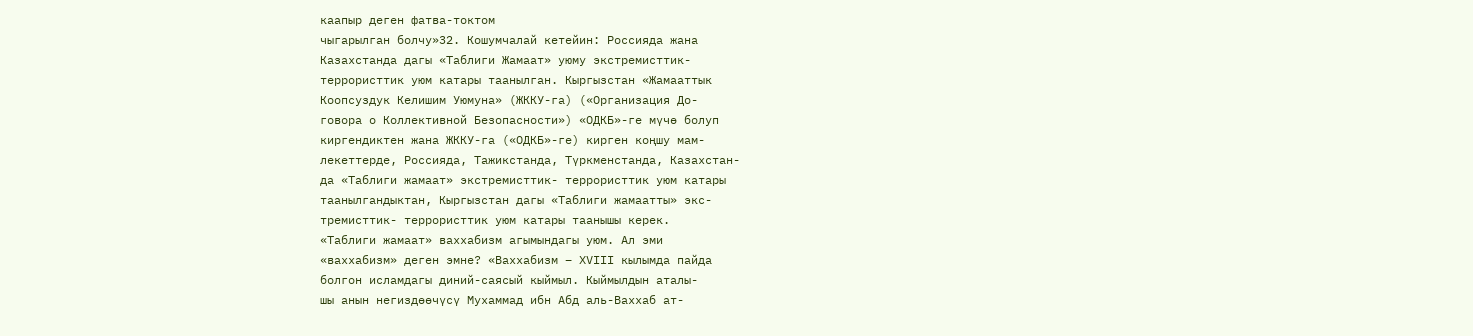каапыр деген фатва-токтом
чыгарылган болчу»32. Кошумчалай кетейин: Россияда жана
Казахстанда дагы «Таблиги Жамаат» уюму экстремисттик-
террористтик уюм катары таанылган. Кыргызстан «Жамааттык
Коопсуздук Келишим Уюмуна» (ЖККУ-га) («Организация До-
говора о Коллективной Безопасности») «ОДКБ»-ге мүчө болуп
киргендиктен жана ЖККУ-га («ОДКБ»-ге) кирген коңшу мам-
лекеттерде, Россияда, Тажикстанда, Түркменстанда, Казахстан-
да «Таблиги жамаат» экстремисттик- террористтик уюм катары
таанылгандыктан, Кыргызстан дагы «Таблиги жамаатты» экс-
тремисттик- террористтик уюм катары таанышы керек.
«Таблиги жамаат» ваххабизм агымындагы уюм. Ал эми
«ваххабизм» деген эмне? «Ваххабизм – XVIII кылымда пайда
болгон исламдагы диний-саясый кыймыл. Кыймылдын аталы-
шы анын негиздөөчүсү Мухаммад ибн Абд аль-Ваххаб ат-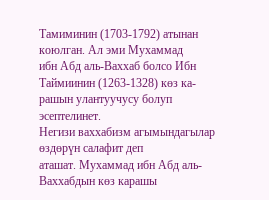Тамиминин (1703-1792) атынан коюлган. Ал эми Мухаммад
ибн Абд аль-Ваххаб болсо Ибн Таймиинин (1263-1328) көз ка-
рашын улантуучусу болуп эсептелинет.
Негизи ваххабизм агымындагылар өздөрүн салафит деп
аташат. Мухаммад ибн Абд аль-Ваххабдын көз карашы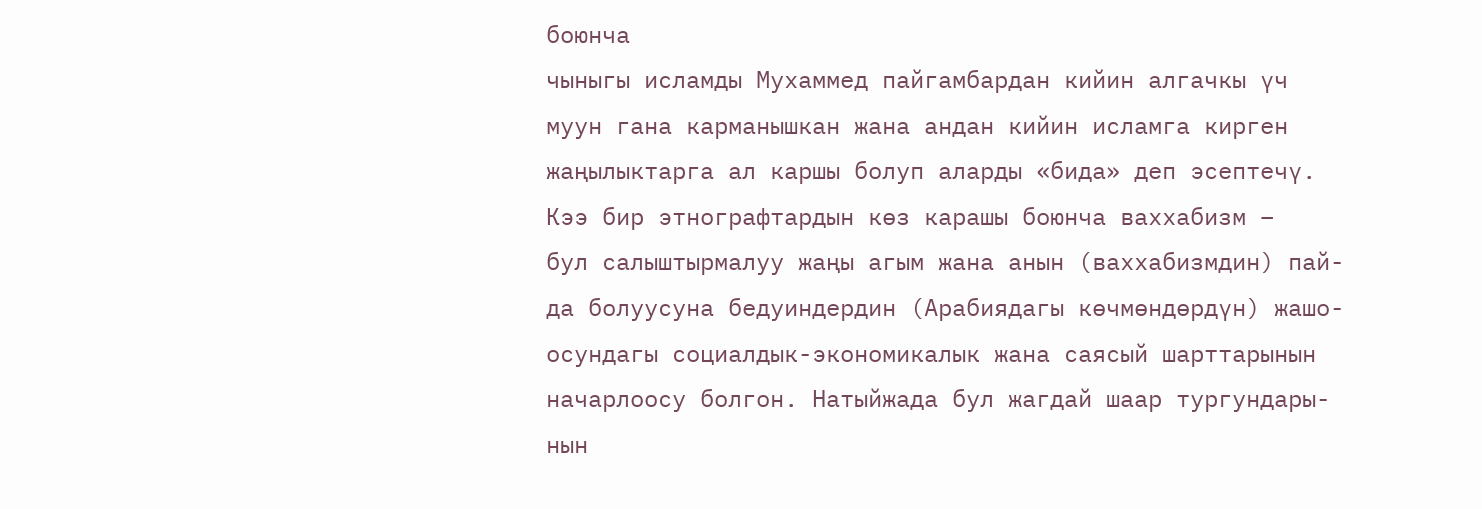боюнча
чыныгы исламды Мухаммед пайгамбардан кийин алгачкы үч
муун гана карманышкан жана андан кийин исламга кирген
жаңылыктарга ал каршы болуп аларды «бида» деп эсептечү.
Кээ бир этнографтардын көз карашы боюнча ваххабизм –
бул салыштырмалуу жаңы агым жана анын (ваххабизмдин) пай-
да болуусуна бедуиндердин (Арабиядагы көчмөндөрдүн) жашо-
осундагы социалдык-экономикалык жана саясый шарттарынын
начарлоосу болгон. Натыйжада бул жагдай шаар тургундары-
нын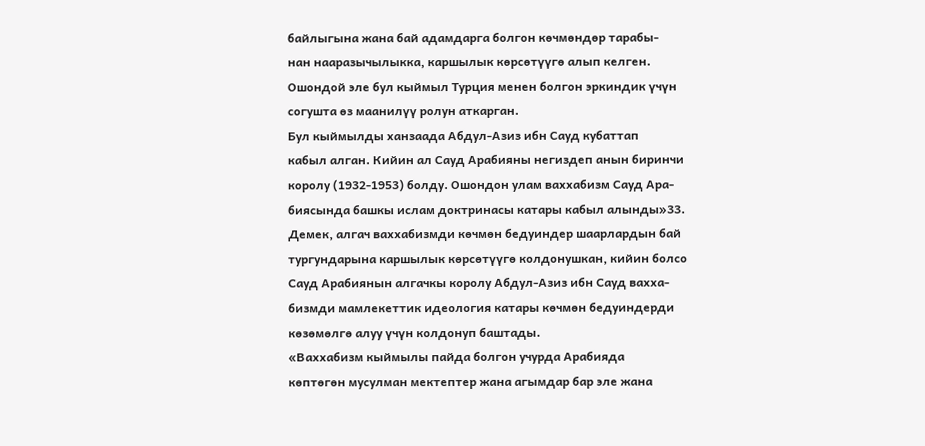байлыгына жана бай адамдарга болгон көчмөндөр тарабы-
нан нааразычылыкка, каршылык көрсөтүүгө алып келген.
Ошондой эле бул кыймыл Турция менен болгон эркиндик үчүн
согушта өз маанилүү ролун аткарган.
Бул кыймылды ханзаада Абдул-Азиз ибн Сауд кубаттап
кабыл алган. Кийин ал Сауд Арабияны негиздеп анын биринчи
королу (1932-1953) болду. Ошондон улам ваххабизм Сауд Ара-
биясында башкы ислам доктринасы катары кабыл алынды»33.
Демек, алгач ваххабизмди көчмөн бедуиндер шаарлардын бай
тургундарына каршылык көрсөтүүгө колдонушкан, кийин болсо
Сауд Арабиянын алгачкы королу Абдул-Азиз ибн Сауд вахха-
бизмди мамлекеттик идеология катары көчмөн бедуиндерди
көзөмөлгө алуу үчүн колдонуп баштады.
«Ваххабизм кыймылы пайда болгон учурда Арабияда
көптөгөн мусулман мектептер жана агымдар бар эле жана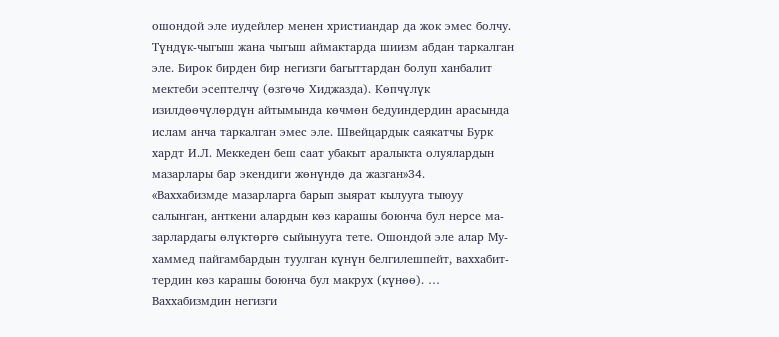ошондой эле иудейлер менен христиандар да жок эмес болчу.
Түндүк-чыгыш жана чыгыш аймактарда шиизм абдан таркалган
эле. Бирок бирден бир негизги багыттардан болуп ханбалит
мектеби эсептелчү (өзгөчө Хиджазда). Көпчүлүк
изилдөөчүлөрдүн айтымында көчмөн бедуиндердин арасында
ислам анча таркалган эмес эле. Швейцардык саякатчы Бурк
хардт И.Л. Меккеден беш саат убакыт аралыкта олуялардын
мазарлары бар экендиги жөнүндө да жазган»34.
«Ваххабизмде мазарларга барып зыярат кылууга тыюуу
салынган, анткени алардын көз карашы боюнча бул нерсе ма-
зарлардагы өлүктөргө сыйынууга тете. Ошондой эле алар Му-
хаммед пайгамбардын туулган күнүн белгилешпейт, ваххабит-
тердин көз карашы боюнча бул макрух (күнөө). …
Ваххабизмдин негизги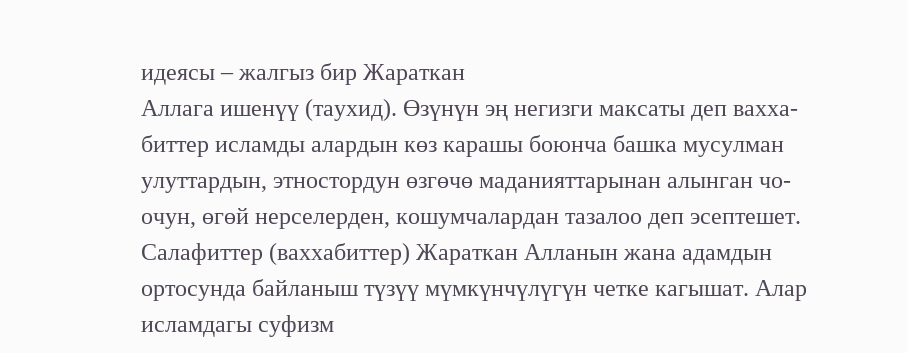идеясы – жалгыз бир Жараткан
Аллага ишенүү (таухид). Өзүнүн эң негизги максаты деп вахха-
биттер исламды алардын көз карашы боюнча башка мусулман
улуттардын, этностордун өзгөчө маданияттарынан алынган чо-
очун, өгөй нерселерден, кошумчалардан тазалоо деп эсептешет.
Салафиттер (ваххабиттер) Жараткан Алланын жана адамдын
ортосунда байланыш түзүү мүмкүнчүлүгүн четке кагышат. Алар
исламдагы суфизм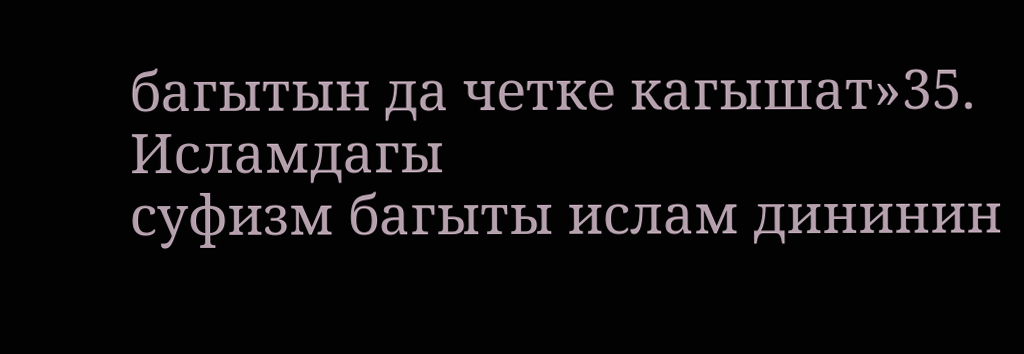багытын да четке кагышат»35. Исламдагы
суфизм багыты ислам дининин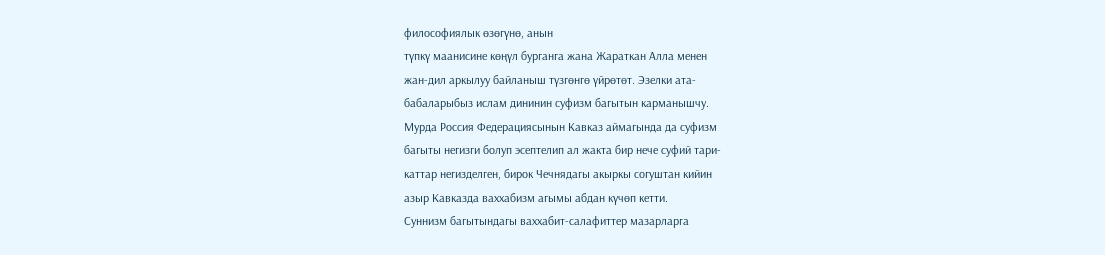философиялык өзөгүнө, анын
түпкү маанисине көңүл бурганга жана Жараткан Алла менен
жан-дил аркылуу байланыш түзгөнгө үйрөтөт. Эзелки ата-
бабаларыбыз ислам дининин суфизм багытын карманышчу.
Мурда Россия Федерациясынын Кавказ аймагында да суфизм
багыты негизги болуп эсептелип ал жакта бир нече суфий тари-
каттар негизделген, бирок Чечнядагы акыркы согуштан кийин
азыр Кавказда ваххабизм агымы абдан күчөп кетти.
Суннизм багытындагы ваххабит-салафиттер мазарларга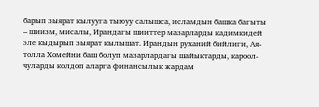барып зыярат кылууга тыюуу салышса, исламдын башка багыты
– шиизм, мисалы, Ирандагы шииттер мазарларды кадимкидей
эле кыдырып зыярат кылышат. Ирандын руханий бийлиги, Ая-
толла Хомейни баш болуп мазарлардагы шайыктарды, кароол-
чуларды колдоп аларга финансылык жардам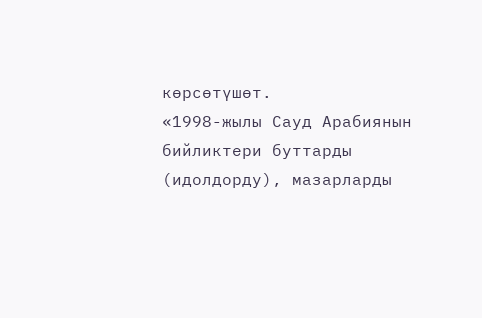көрсөтүшөт.
«1998-жылы Сауд Арабиянын бийликтери буттарды
(идолдорду), мазарларды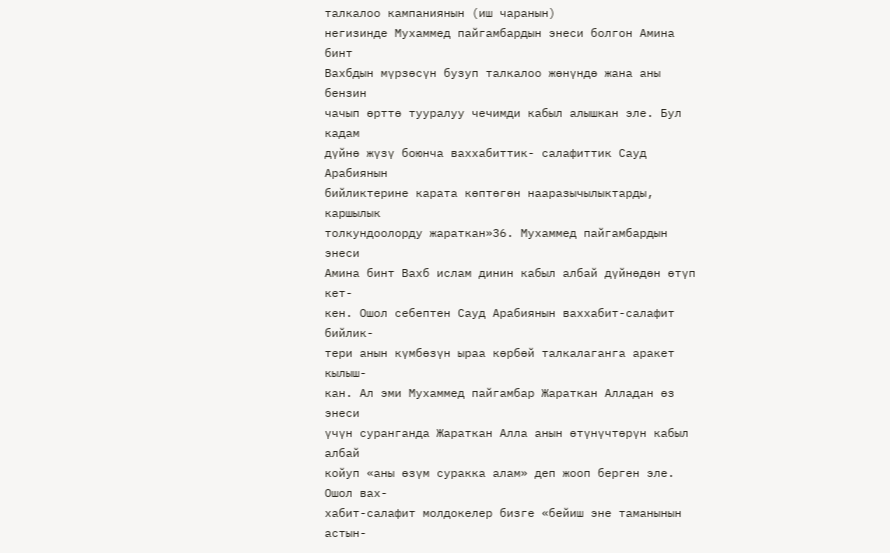талкалоо кампаниянын (иш чаранын)
негизинде Мухаммед пайгамбардын энеси болгон Амина бинт
Вахбдын мүрзөсүн бузуп талкалоо жөнүндө жана аны бензин
чачып өрттө тууралуу чечимди кабыл алышкан эле. Бул кадам
дүйнө жүзү боюнча ваххабиттик- салафиттик Сауд Арабиянын
бийликтерине карата көптөгөн нааразычылыктарды, каршылык
толкундоолорду жараткан»36. Мухаммед пайгамбардын энеси
Амина бинт Вахб ислам динин кабыл албай дүйнөдөн өтүп кет-
кен. Ошол себептен Сауд Арабиянын ваххабит-салафит бийлик-
тери анын күмбөзүн ыраа көрбөй талкалаганга аракет кылыш-
кан. Ал эми Мухаммед пайгамбар Жараткан Алладан өз энеси
үчүн суранганда Жараткан Алла анын өтүнүчтөрүн кабыл албай
койуп «аны өзүм суракка алам» деп жооп берген эле. Ошол вах-
хабит-салафит молдокелер бизге «бейиш эне таманынын астын-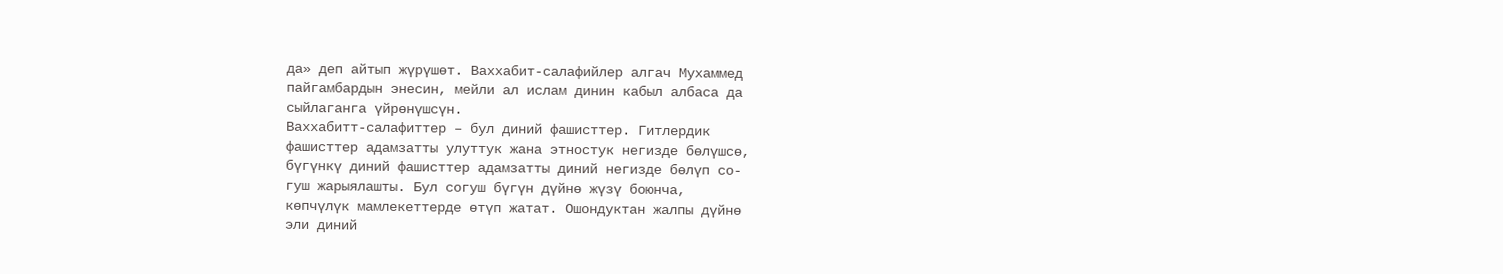да» деп айтып жүрүшөт. Ваххабит-салафийлер алгач Мухаммед
пайгамбардын энесин, мейли ал ислам динин кабыл албаса да
сыйлаганга үйрөнүшсүн.
Ваххабитт-салафиттер – бул диний фашисттер. Гитлердик
фашисттер адамзатты улуттук жана этностук негизде бөлүшсө,
бүгүнкү диний фашисттер адамзатты диний негизде бөлүп со-
гуш жарыялашты. Бул согуш бүгүн дүйнө жүзү боюнча,
көпчүлүк мамлекеттерде өтүп жатат. Ошондуктан жалпы дүйнө
эли диний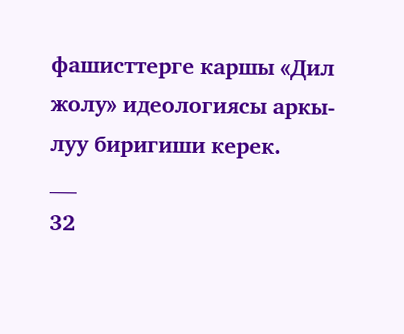фашисттерге каршы «Дил жолу» идеологиясы аркы-
луу биригиши керек.
___
32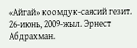«Айгай» коомдук-саясий гезит. 26-июнь, 2009-жыл. Эрнест
Абдрахман.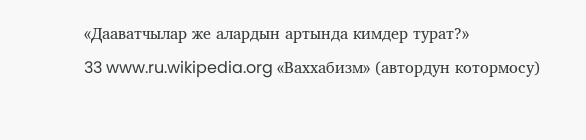«Дааватчылар же алардын артында кимдер турат?»
33 www.ru.wikipedia.org «Ваххабизм» (автордун котормосу)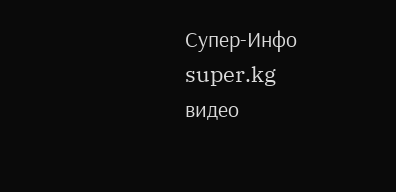Супер-Инфо
super.kg
видео